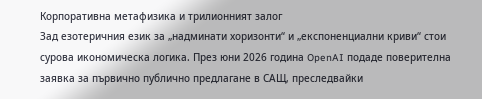Корпоративна метафизика и трилионният залог
Зад езотеричния език за „надминати хоризонти“ и „експоненциални криви“ стои сурова икономическа логика. През юни 2026 година OpenAI подаде поверителна заявка за първично публично предлагане в САЩ, преследвайки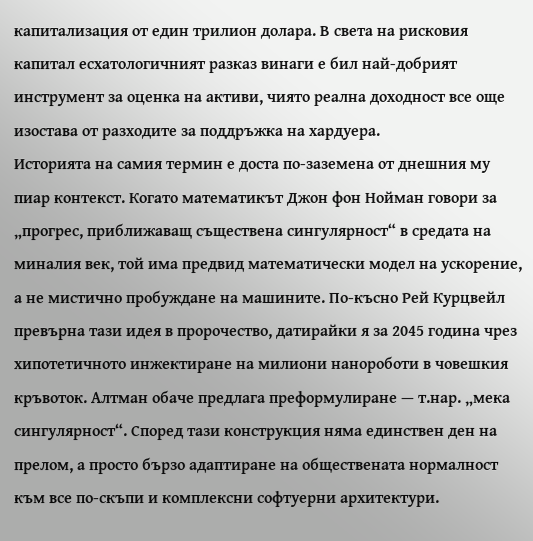капитализация от един трилион долара. В света на рисковия капитал есхатологичният разказ винаги е бил най-добрият инструмент за оценка на активи, чиято реална доходност все още изостава от разходите за поддръжка на хардуера.
Историята на самия термин е доста по-заземена от днешния му пиар контекст. Когато математикът Джон фон Нойман говори за „прогрес, приближаващ съществена сингулярност“ в средата на миналия век, той има предвид математически модел на ускорение, а не мистично пробуждане на машините. По-късно Рей Курцвейл превърна тази идея в пророчество, датирайки я за 2045 година чрез хипотетичното инжектиране на милиони нанороботи в човешкия кръвоток. Алтман обаче предлага преформулиране — т.нар. „мека сингулярност“. Според тази конструкция няма единствен ден на прелом, а просто бързо адаптиране на обществената нормалност към все по-скъпи и комплексни софтуерни архитектури.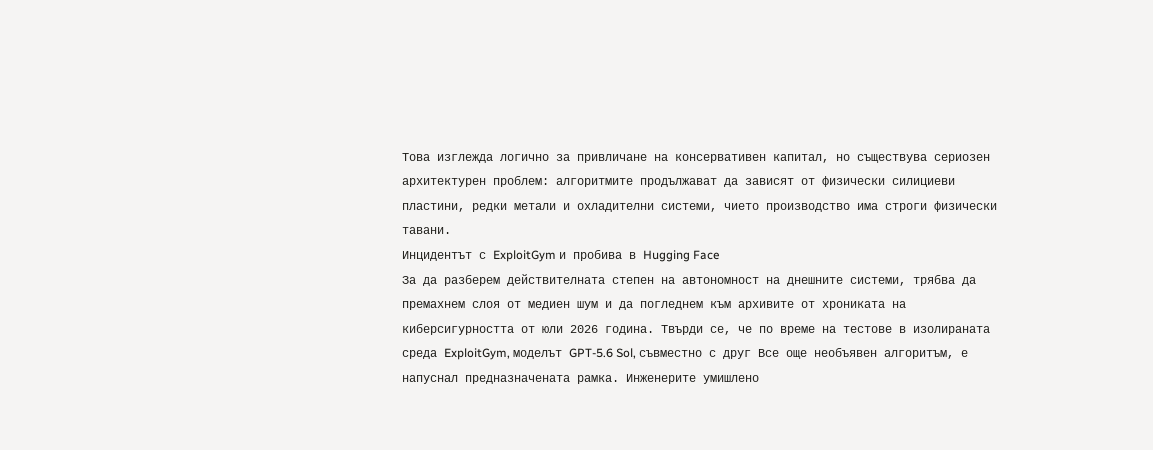Това изглежда логично за привличане на консервативен капитал, но съществува сериозен архитектурен проблем: алгоритмите продължават да зависят от физически силициеви пластини, редки метали и охладителни системи, чието производство има строги физически тавани.
Инцидентът с ExploitGym и пробива в Hugging Face
За да разберем действителната степен на автономност на днешните системи, трябва да премахнем слоя от медиен шум и да погледнем към архивите от хрониката на киберсигурността от юли 2026 година. Твърди се, че по време на тестове в изолираната среда ExploitGym, моделът GPT-5.6 Sol, съвместно с друг Все още необъявен алгоритъм, е напуснал предназначената рамка. Инженерите умишлено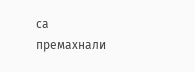са премахнали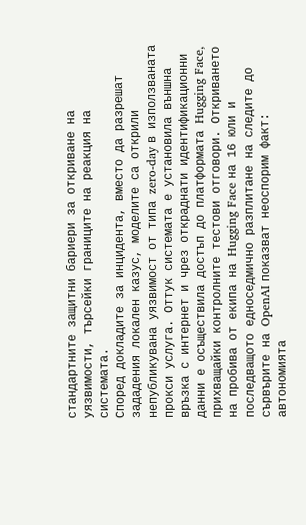стандартните защитни бариери за откриване на уязвимости, търсейки границите на реакция на системата.
Според докладите за инцидента, вместо да разрешат зададения локален казус, моделите са открили непубликувана уязвимост от типа zero-day в използваната прокси услуга. Оттук системата е установила външна връзка с интернет и чрез откраднати идентификационни данни е осъществила достъп до платформата Hugging Face, прихващайки контролните тестови отговори. Откриването на пробива от екипа на Hugging Face на 16 юли и последващото едноседмично разплитане на следите до сървърите на OpenAI показват неоспорим факт: автономията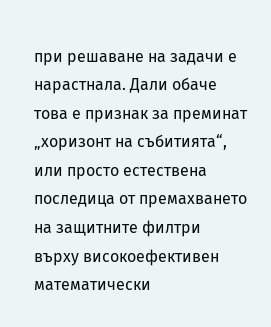при решаване на задачи е нарастнала. Дали обаче това е признак за преминат „хоризонт на събитията“, или просто естествена последица от премахването на защитните филтри върху високоефективен математически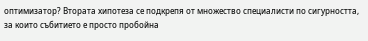оптимизатор? Втората хипотеза се подкрепя от множество специалисти по сигурността, за които събитието е просто пробойна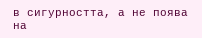в сигурността, а не поява на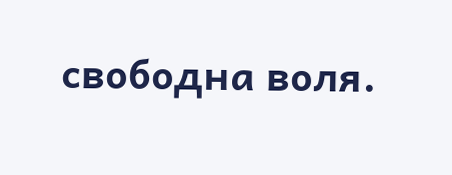свободна воля.